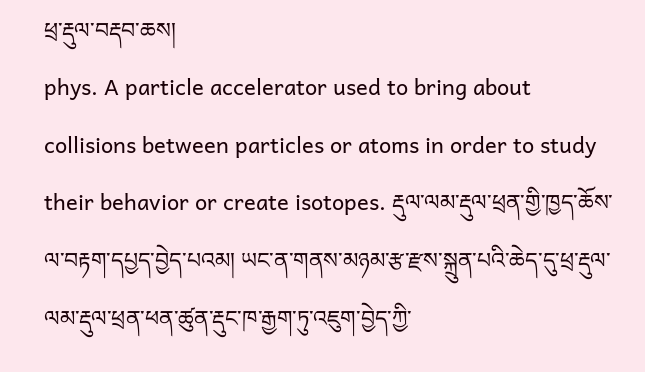ཕྲ་རྡུལ་བརྡབ་ཆས།
phys. A particle accelerator used to bring about collisions between particles or atoms in order to study their behavior or create isotopes. རྡུལ་ལམ་རྡུལ་ཕྲན་གྱི་ཁྱད་ཆོས་ལ་བརྟག་དཔྱད་བྱེད་པའམ། ཡང་ན་གནས་མཉམ་རྩ་རྫས་སྐྲུན་པའི་ཆེད་དུ་ཕྲ་རྡུལ་ལམ་རྡུལ་ཕྲན་ཕན་ཚུན་རྡུང་ཁ་རྒྱག་ཏུ་འཇུག་བྱེད་ཀྱི་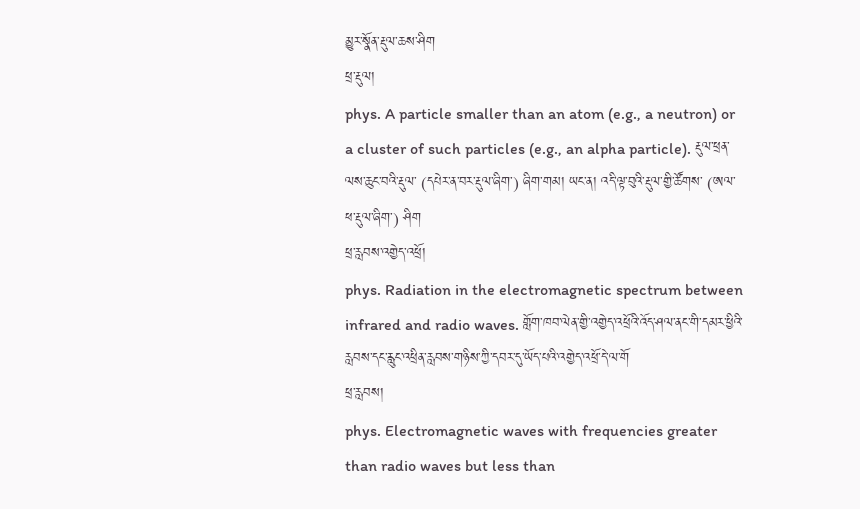མྱུར་སྣོན་རྡུལ་ཆས་ཤིག
ཕྲ་རྡུལ།
phys. A particle smaller than an atom (e.g., a neutron) or a cluster of such particles (e.g., an alpha particle). རྡུལ་ཕྲན་ལས་ཆུང་བའི་རྡུལ་ (དཔེར་ན་བར་རྡུལ་ཞིག་) ཞིག་གམ། ཡང་ན། འདི་ལྟ་བུའི་རྡུལ་གྱི་ཚོགས་ (ཨལ་ཕ་རྡུལ་ཞིག་) ཤིག
ཕྲ་རླབས་འགྱེད་འཕྲོ།
phys. Radiation in the electromagnetic spectrum between infrared and radio waves. གློག་ཁབ་ལེན་གྱི་འགྱེད་འཕྲོའི་འོད་ཤལ་ནང་གི་དམར་ཕྱིའི་རླབས་དང་རླུང་འཕྲིན་རླབས་གཉིས་ཀྱི་དབར་དུ་ཡོད་པའི་འགྱེད་འཕྲོ་དེ་ལ་གོ
ཕྲ་རླབས།
phys. Electromagnetic waves with frequencies greater than radio waves but less than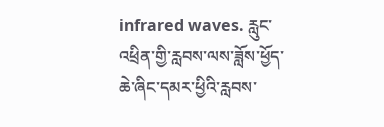infrared waves. རླུང་འཕྲིན་གྱི་རླབས་ལས་ཟློས་ཕྱོད་ཆེ་ཞིང་དམར་ཕྱིའི་རླབས་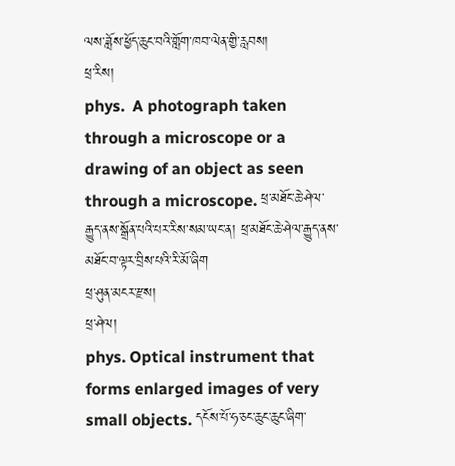ལས་ཟློས་ཕྱོད་ཆུང་བའི་གློག་ཁབ་ལེན་གྱི་རླབས།
ཕྲ་རིས།
phys.  A photograph taken through a microscope or a drawing of an object as seen through a microscope. ཕྲ་མཐོང་ཆེ་ཤེལ་རྒྱུད་ནས་སྒྲོན་པའི་པར་རིས་སམ་ཡང་ན། ཕྲ་མཐོང་ཆེ་ཤེལ་རྒྱུད་ནས་མཐོང་བ་ལྟར་བྲིས་པའི་རི་མོ་ཞིག
ཕྲ་ཤུན་མངར་རྫས།
ཕྲ་ཤེལ།
phys. Optical instrument that forms enlarged images of very small objects. དངོས་པོ་ཧ་ཅང་ཆུང་ཆུང་ཞིག་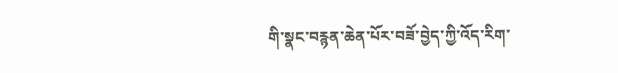གི་སྣང་བརྙན་ཆེན་པོར་བཟོ་བྱེད་ཀྱི་འོད་རིག་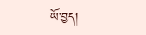ཡོ་བྱད།